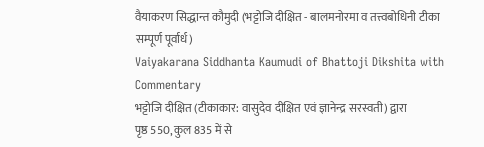वैयाकरण सिद्धान्त कौमुदी (भट्टोजि दीक्षित - बालमनोरमा व तत्त्वबोधिनी टीका सम्पूर्ण पूर्वार्ध)
Vaiyakarana Siddhanta Kaumudi of Bhattoji Dikshita with Commentary
भट्टोजि दीक्षित (टीकाकार: वासुदेव दीक्षित एवं ज्ञानेन्द्र सरस्वती) द्वारा
पृष्ठ 550, कुल 835 में से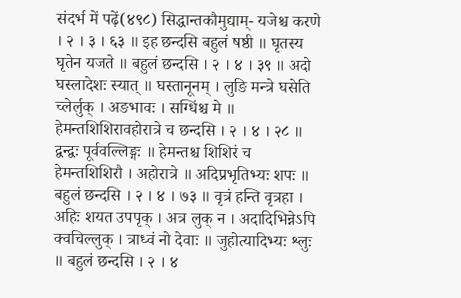संदर्भ में पढ़ें(४९८) सिद्धान्तकौमुद्याम्- यजेश्च करणे । २ । ३ । ६३ ॥ इह छन्दसि बहुलं षष्ठी ॥ घृतस्य घृतेन यजते ॥ बहुलं छन्दसि । २ । ४ । ३९ ॥ अदो घस्लादेशः स्यात् ॥ घस्तानूनम् । लुङि मन्त्रे घसेति च्लेर्लुक् । अङभावः । सग्धिंश्च मे ॥ हेमन्तशिशिरावहोरात्रे च छन्दसि । २ । ४ । २८ ॥ द्वन्द्वः पूर्ववल्लिङ्गः ॥ हेमन्तश्च शिशिरं च हेमन्तशिशिरौ । अहोरात्रे ॥ अदिप्रभृतिभ्यः शपः ॥ बहुलं छन्दसि । २ । ४ । ७३ ॥ वृत्रं हन्ति वृत्रहा । अहिः शयत उपपृक् । अत्र लुक् न । अदादिभिन्नेऽपि क्वचिल्लुक् । त्राध्वं नो देवाः ॥ जुहोत्यादिभ्यः श्लुः ॥ बहुलं छन्दसि । २ । ४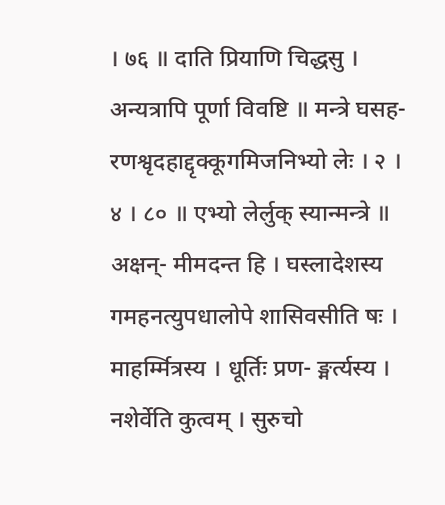। ७६ ॥ दाति प्रियाणि चिद्धसु । अन्यत्रापि पूर्णा विवष्टि ॥ मन्त्रे घसह- रणश्वृदहाद्दृक्कूगमिजनिभ्यो लेः । २ । ४ । ८० ॥ एभ्यो लेर्लुक् स्यान्मन्त्रे ॥ अक्षन्- मीमदन्त हि । घस्लादेशस्य गमहनत्युपधालोपे शासिवसीति षः । माहर्म्मित्रस्य । धूर्तिः प्रण- ङ्मर्त्यस्य । नशेर्वेति कुत्वम् । सुरुचो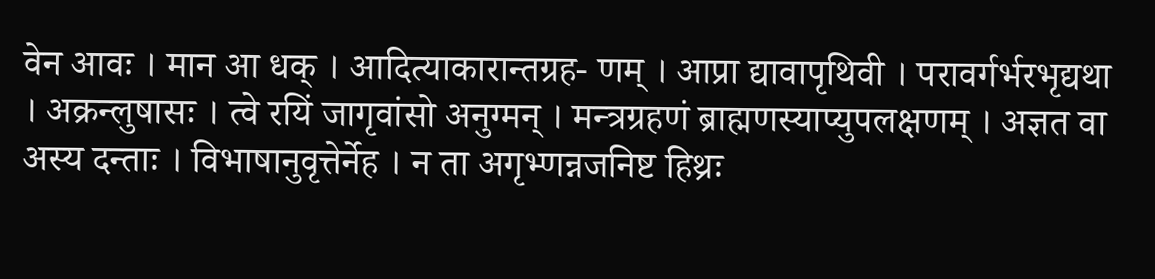वेन आवः । मान आ धक् । आदित्याकारान्तग्रह- णम् । आप्रा द्यावापृथिवी । परावर्गर्भरभृद्यथा । अक्रन्लुषासः । त्वे रयिं जागृवांसो अनुग्मन् । मन्त्रग्रहणं ब्राह्मणस्याप्युपलक्षणम् । अज्ञत वा अस्य दन्ताः । विभाषानुवृत्तेर्नेह । न ता अगृभ्णन्नजनिष्ट हिथ्रः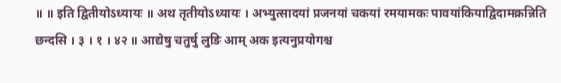॥ ॥ इति द्वितीयोऽध्यायः ॥ अथ तृतीयोऽध्यायः । अभ्युत्सादयां प्रजनयां चकयां रमयामकः पावयांकियाद्विदामक्रन्निति छन्दसि । ३ । १ । ४२ ॥ आद्येषु चतुर्षु लुङि आम् अक इत्यनुप्रयोगश्च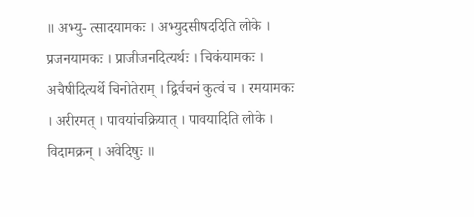॥ अभ्यु- त्सादयामकः । अभ्युदसीषददिति लोके । प्रजनयामकः । प्राजीजनदित्यर्थः । चिकंयामकः । अचैषीदित्यर्थे चिनोतेराम् । द्विर्वचनं कुत्वं च । रमयामकः । अरीरमत् । पावयांचक्रियात् । पावयादिति लोके । विदामक्रन् । अवेदिषुः ॥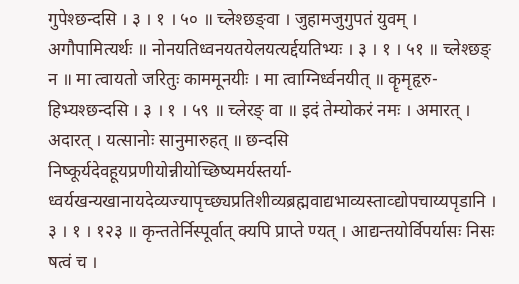गुपेश्छन्दसि । ३ । १ । ५० ॥ च्लेश्छङ्वा । जुहामजुगुपतं युवम् । अगौपामित्यर्थः ॥ नोनयतिध्वनयतयेलयत्यर्द्दयतिभ्यः । ३ । १ । ५१ ॥ च्लेश्छङ् न ॥ मा त्वायतो जरितुः काममूनयीः । मा त्वाग्निर्ध्वनयीत् ॥ कॄमृहृरु- हिभ्यश्छन्दसि । ३ । १ । ५९ ॥ च्लेरङ् वा ॥ इदं तेम्योकरं नमः । अमारत् । अदारत् । यत्सानोः सानुमारुहत् ॥ छन्दसि निष्कूर्यदेवहूयप्रणीयोन्नीयोच्छिष्यमर्यस्तर्या- ध्वर्यखन्यखानायदेव्यज्यापृच्छ्यप्रतिशीव्यब्रह्मवाद्यभाव्यस्ताव्द्योपचाय्यपृडानि । ३ । १ । १२३ ॥ कृन्ततेर्निस्पूर्वात् क्यपि प्राप्ते ण्यत् । आद्यन्तयोर्विपर्यासः निसः षत्वं च ।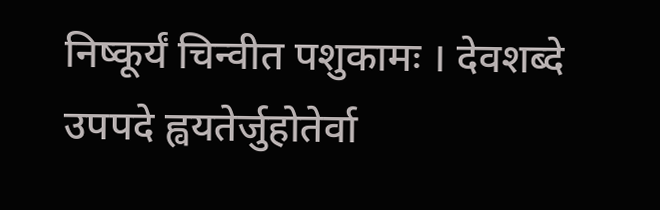निष्कूर्यं चिन्वीत पशुकामः । देवशब्दे उपपदे ह्वयतेर्जुहोतेर्वा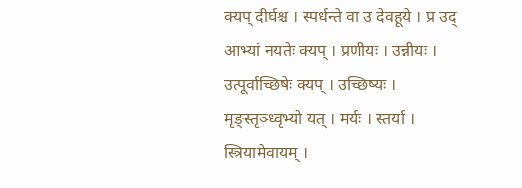क्यप् दीर्घश्च । स्पर्धन्ते वा उ देवहूये । प्र उद् आभ्यां नयतेः क्यप् । प्रणीयः । उन्नीयः । उत्पूर्वाच्छिषेः क्यप् । उच्छिष्यः । मृङ्स्तृञ्ध्वृभ्यो यत् । मर्यः । स्तर्या । स्त्रियामेवायम् ।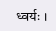ध्वर्यः ।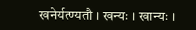खनेर्यत्ण्यतौ । खन्यः । खान्यः ।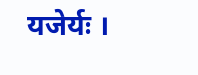यजेर्यः ।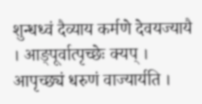शुन्धध्वं दैव्याय कर्मणे देवयज्यायै । आङ्पूर्वात्पृच्छेः क्यप् । आपृच्छ्यं धरुणं वाज्यार्यति ।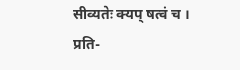सीव्यतेः क्यप् षत्वं च । प्रति-